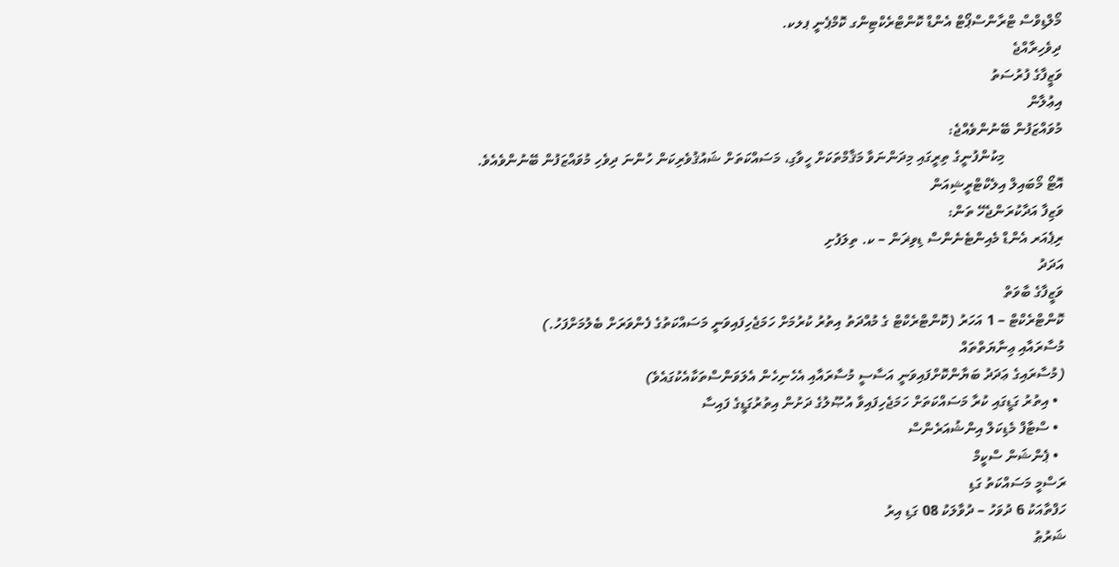މޯލްޑިވްސް ޓްރާންސްޕޯޓް އެންޑް ކޮންޓްރެކްޓިންގ ކޮމްޕެނީ ޕލކ.
ދިވެހިރާއްޖެ
ވަޒީފާގެ ފުރުސަތު
އިޢުލާން
މުވައްޒަފުން ބޭނުންވެއްޖެ:
                މިކުންފުނީގެ ތިރީގައި މިދަންނަވާ މަޤާމްތަކަށް ހީވާގި، މަސައްކަތަށް ޝައުޤުވެރިކަން ހުންނަ ދިވެހި މުވައްޒަފުން ބޭނުންވެއެވެ.
އޮޓޯ މޯބައިލް އިލެކްޓްރީޝިއަން
ވަޒިފާ އަދާކުރަންޖެހޭ ތަން:
ރިޕެއަރ އެންޑް މެއިންޓެނެންސް ޑިވިޜަން – ކ. ތިލަފުށި
އަދަދު
ވަޒީފާގެ ބާވަތް
ކޮންޓްރެކްޓް – 1 އަހަރު (ކޮންޓްރެކްޓް ގެ މުއްދަތު އިތުރު ކުރުމަށް ހަމަޖެހިފައިވަނީ މަސައްކަތުގެ ފެންވަރަށް ބެލުމަށްފަހު.)
މުސާރައާއި ޢިނާޔަތްތައް
(މުސާރައިގެ ޢަދަދު ބަޔާންކޮށްފައިވަނީ އަސާސީ މުސާރައާއި އެހެނިހެން އެލަވަންސްތަކާއެކުގައެވެ)
  • އިތުރު ގަޑީގައި ކުރާ މަސައްކަތަށް ހަމަޖެހިފައިވާ އުޞޫލުގެ ދަށުން އިތުރުގަޑީގެ ފައިސާ
  • ސްޓާފް މެޑިކަލް އިންޝުއަރެންސް
  • ޕެންޝަން ސްކީމް
ރަސްމީ މަސައްކަތު ގަޑި
ހަފްތާއަކު 6 ދުވަހު – ދުވާލަކު 08 ގަޑި އިރު
ޝަރުޠު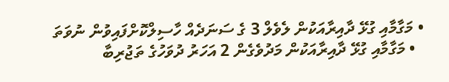• މަގާމާއި ގުޅޭ ދާއިރާއަކުން ލެވެލް 3 ގެ ސަނަދެއް ހާސިލްކޮށްފައިވުން ނުވަތަ
  • މަގާމާއި ގުޅޭ ދާއިރާއަކުން މަދުވެގެން 2 އަހަރު ދުވަހުގެ ތަޖުރިބާ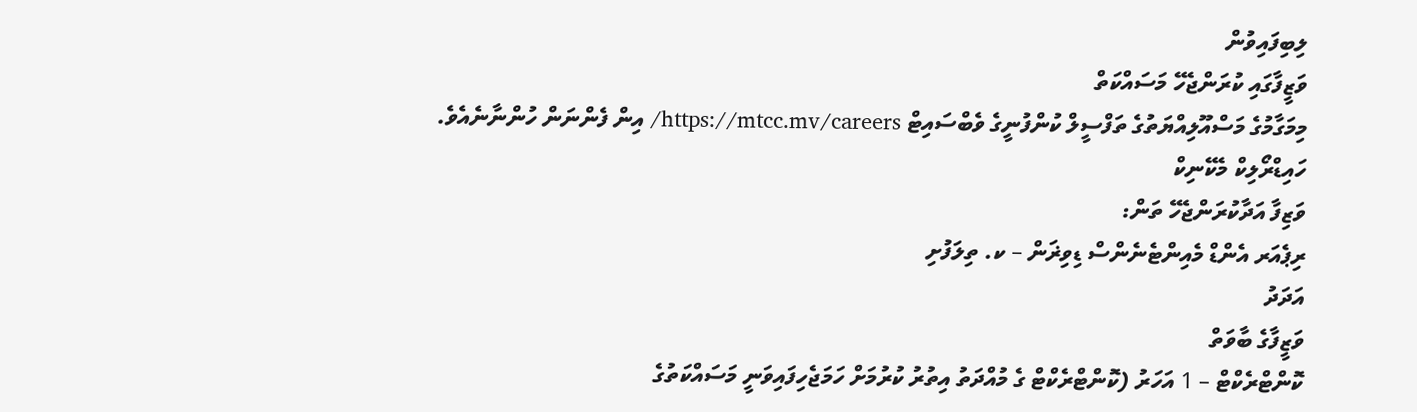ލިބިފައިވުން
ވަޒީފާގައި ކުރަންޖެހޭ މަސައްކަތް
މިމަގާމުގެ މަސްއޫލިއްޔަތުގެ ތަފްސީލް ކުންފުނީގެ ވެބްސައިޓް https://mtcc.mv/careers/ އިން ފެންނަން ހުންނާނެއެވެ.
ހައިޑްރޯލިކް މެކޭނިކް
ވަޒިފާ އަދާކުރަންޖެހޭ ތަން:
ރިޕެއަރ އެންޑް މެއިންޓެނެންސް ޑިވިޜަން – ކ. ތިލަފުށި
އަދަދު
ވަޒީފާގެ ބާވަތް
ކޮންޓްރެކްޓް – 1 އަހަރު (ކޮންޓްރެކްޓް ގެ މުއްދަތު އިތުރު ކުރުމަށް ހަމަޖެހިފައިވަނީ މަސައްކަތުގެ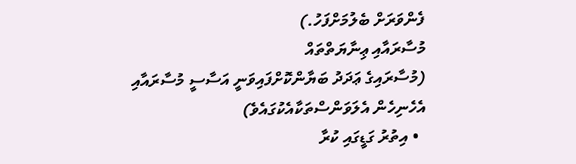ފެންވަރަށް ބެލުމަށްފަހު.)
މުސާރައާއި ޢިނާޔަތްތައް
(މުސާރައިގެ ޢަދަދު ބަޔާންކޮށްފައިވަނީ އަސާސީ މުސާރައާއި އެހެނިހެން އެލަވަންސްތަކާއެކުގައެވެ)
  • އިތުރު ގަޑީގައި ކުރާ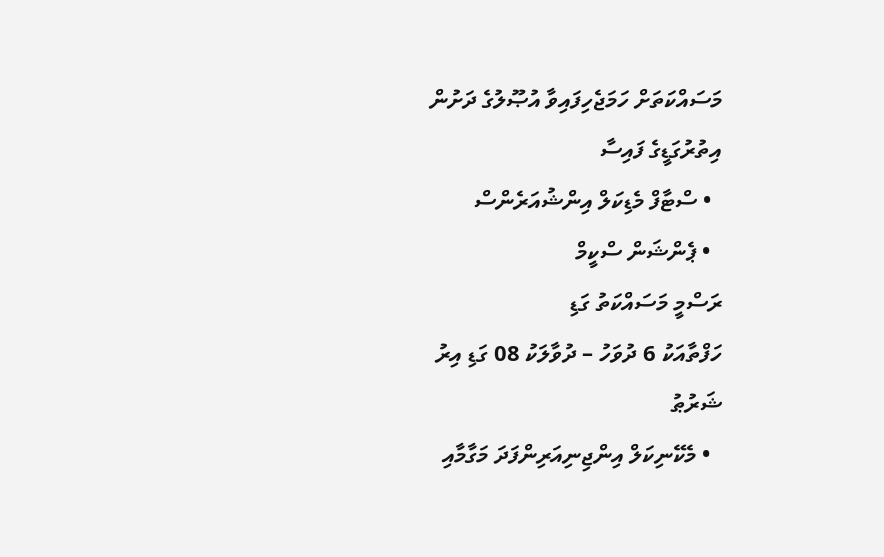މަސައްކަތަށް ހަމަޖެހިފައިވާ އުޞޫލުގެ ދަށުން އިތުރުގަޑީގެ ފައިސާ
  • ސްޓާފް މެޑިކަލް އިންޝުއަރެންސް
  • ޕެންޝަން ސްކީމް
ރަސްމީ މަސައްކަތު ގަޑި
ހަފްތާއަކު 6 ދުވަހު – ދުވާލަކު 08 ގަޑި އިރު
ޝަރުޠު
  • މެކޭނިކަލް އިންޖިނިއަރިންފަދަ މަގާމާއި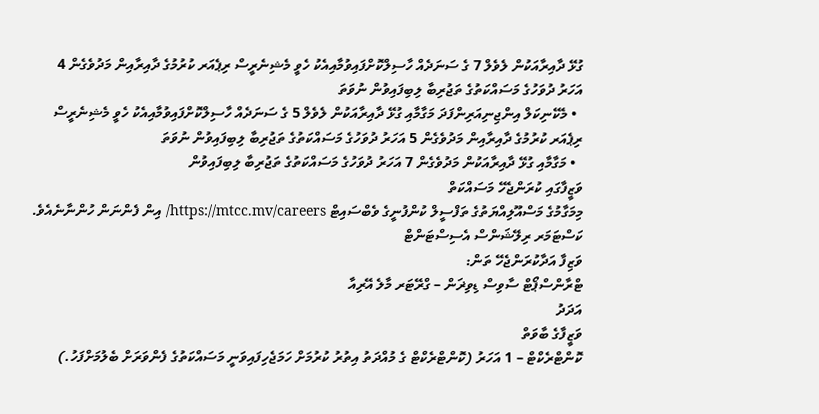ގުޅޭ ދާއިރާއަކުން ލެވެލް 7 ގެ ސަނަދެއް ހާސިލްކޮށްފައިވުމާއިއެކު ހެވީ މެޝިނެރީސް ރިޕެއަރ ކުރުމުގެ ދާއިރާއިން މަދުވެގެން 4 އަހަރު ދުވަހުގެ މަސައްކަތުގެ ތަޖުރިބާ ލިބިފައިވުން ނުވަތަ
  • މެކޭނިކަލް އިންޖިނިއަރިންފަދަ މަގާމާއި ގުޅޭ ދާއިރާއަކުން ލެވެލް 5 ގެ ސަނަދެއް ހާސިލްކޮށްފައިވުމާއިއެކު ހެވީ މެޝިނެރީސް ރިޕެއަރ ކުރުމުގެ ދާއިރާއިން މަދުވެގެން 5 އަހަރު ދުވަހުގެ މަސައްކަތުގެ ތަޖުރިބާ ލިބިފައިވުން ނުވަތަ
  • މަގާމާއި ގުޅޭ ދާއިރާއަކުން މަދުވެގެން 7 އަހަރު ދުވަހުގެ މަސައްކަތުގެ ތަޖުރިބާ ލިބިފައިވުން
ވަޒީފާގައި ކުރަންޖެހޭ މަސައްކަތް
މިމަގާމުގެ މަސްއޫލިއްޔަތުގެ ތަފްސީލް ކުންފުނީގެ ވެބްސައިޓް https://mtcc.mv/careers/ އިން ފެންނަން ހުންނާނެއެވެ.
ކަސްޓަމަރ ރިލޭޝަންސް އެސިސްޓަންޓް
ވަޒިފާ އަދާކުރަންޖެހޭ ތަން:
ޓްރާންސްޕޯޓް ސާވިސް ޑިވިޜަން – ގްރޭޓަރ މާލެ އޭރިއާ
އަދަދު
ވަޒީފާގެ ބާވަތް
ކޮންޓްރެކްޓް – 1 އަހަރު (ކޮންޓްރެކްޓް ގެ މުއްދަތު އިތުރު ކުރުމަށް ހަމަޖެހިފައިވަނީ މަސައްކަތުގެ ފެންވަރަށް ބެލުމަށްފަހު.)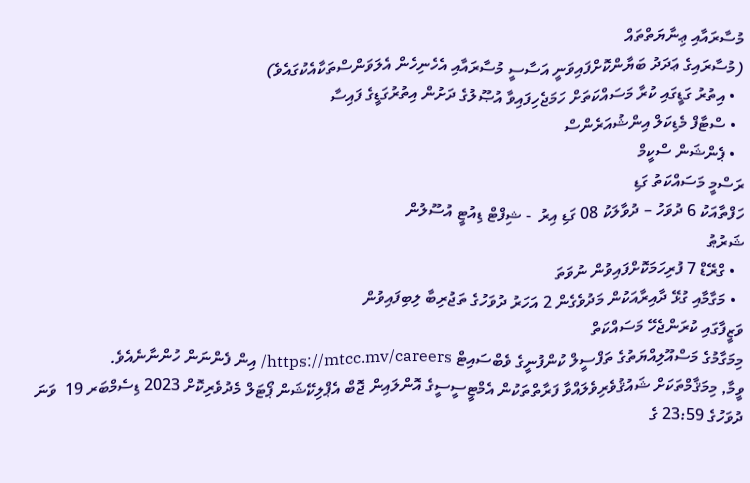މުސާރައާއި ޢިނާޔަތްތައް
(މުސާރައިގެ ޢަދަދު ބަޔާންކޮށްފައިވަނީ އަސާސީ މުސާރައާއި އެހެނިހެން އެލަވަންސްތަކާއެކުގައެވެ)
  • އިތުރު ގަޑީގައި ކުރާ މަސައްކަތަށް ހަމަޖެހިފައިވާ އުޞޫލުގެ ދަށުން އިތުރުގަޑީގެ ފައިސާ
  • ސްޓާފް މެޑިކަލް އިންޝުއަރެންސް
  • ޕެންޝަން ސްކީމް
ރަސްމީ މަސައްކަތު ގަޑި
ހަފްތާއަކު 6 ދުވަހު – ދުވާލަކު 08 ގަޑި އިރު  - ޝިފްޓް ޑިއުޓީ އުސޫލުން
ޝަރުޠު
  • ގްރޭޑް 7 ފުރިހަމަކޮށްފައިވުން ނުވަތަ
  • މަގާމާއި ގުޅޭ ދާއިރާއަކުން މަދުވެގެން 2 އަހަރު ދުވަހުގެ ތަޖުރިބާ ލިބިފައިވުން
ވަޒީފާގައި ކުރަންޖެހޭ މަސައްކަތް
މިމަގާމުގެ މަސްއޫލިއްޔަތުގެ ތަފްސީލް ކުންފުނީގެ ވެބްސައިޓް https://mtcc.mv/careers/ އިން ފެންނަން ހުންނާނެއެވެ.
ވީމާ, މިމަޤާމްތަކަށް ޝައުޤުވެރިވެލައްވާ ފަރާތްތަކުން އެމްޓީސީސީގެ އޮންލައިން ޖޮބް އެޕްލިކޭޝަން ޕޯޓަލް މެދުވެރިކޮށް 2023 ޑިސެމްބަރ 19  ވަނަ ދުވަހުގެ 23:59 ގެ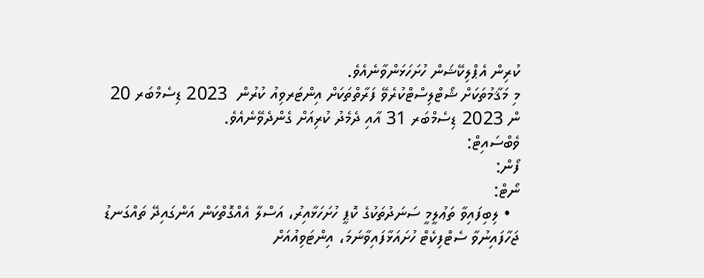ކުރިން އެޕްލިކޭޝަން ހުށަހަޅަންވާނެއެވެ.
މި މަޤާމުތަކަށް ޝޯޓްލިސްޓްކުރެވޭ ފަރާތްތަކަށް އިންޓަރވިއު ކުރުން  2023 ޑިސެމްބަރ 20 ން 2023 ޑިސެމްބަރ 31 އާއި ދެމެދު ކުރިއަށް ގެންދެވޭނެއެވެ.
ވެބްސައިޓް:
ފޯން:
ނޯޓް:
  • ލިބިފައިވާ ތަޢުލީމީ ސަނަދުތަކުގެ ކޮޕީ ހުށަހަޅާއިރު، އަސްލާ އެއްގޮތްކަން އަންގައިދޭ ތައްގަނޑު ޖަހާފައިނުވާ ސެޓްފިކެޓް ހުށައަޅާފައިވާނަމަ، އިންޓަވިއުއަށް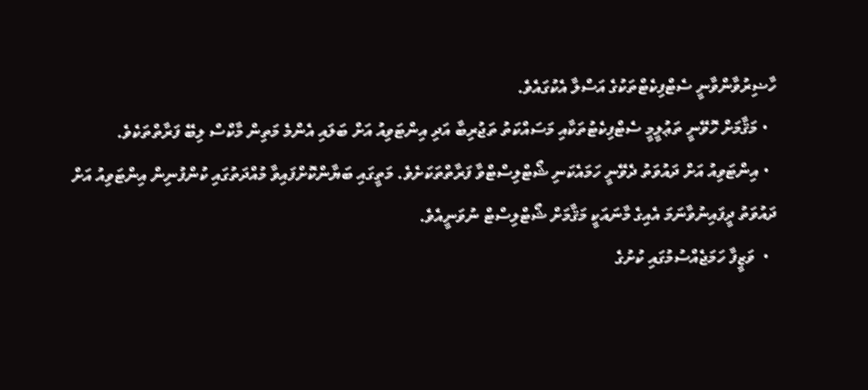ހާޟިރުވާންވާނީ ސެޓްފިކެޓްތަކުގެ އަސްލާ އެކުގައެވެ.
  • މަޤާމަށް ހޮވޭނީ ތަޢުލީމީ ސެޓްފިކެޓުތަކާއި މަސައްކަތު ތަޖުރިބާ އަދި އިންޓަވިއު އަށް ބަލައި އެންމެ މަތިން މާކްސް ލިބޭ ފަރާތްތަކެވެ.
  • އިންޓަވިއު އަށް ދައުވަތު ދެވޭނީ ހަމައެކަނި ޝޯޓްލިސްޓްވާ ފަރާތްތަކަށެވެ. މަތީގައި ބަޔާންކޮށްފައިވާ މުއްދަތުގައި ކުންފުނިން އިންޓަވިއު އަށް ދައުވަތު ދީފައިނުވާނަމަ އެއިގެ މާނައަކީ މަޤާމަށް ޝޯޓްލިސްޓް ނުވަނީއެވެ.
  •  ވަޒީފާ ހަމަޖެއްސުމުގައި ކުށުގެ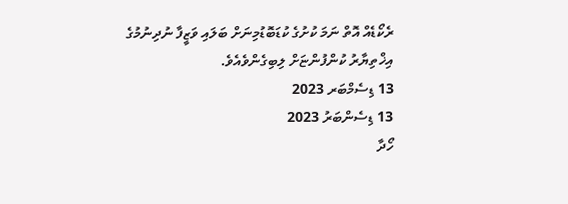ރެކޯޑެއް އޮތް ނަމަ ކުށުގެ ކުޑަބޮޑުމިނަށް ބަލައި ވަޒީފާ ނުދިނުމުގެ އިޚްތިޔާރު ކުންފުންޏަށް ލިބިގެންވެއެވެ.
13 ޑިސެމްބަރ 2023
13 ޑިސެންބަރު 2023
ހޯދާ